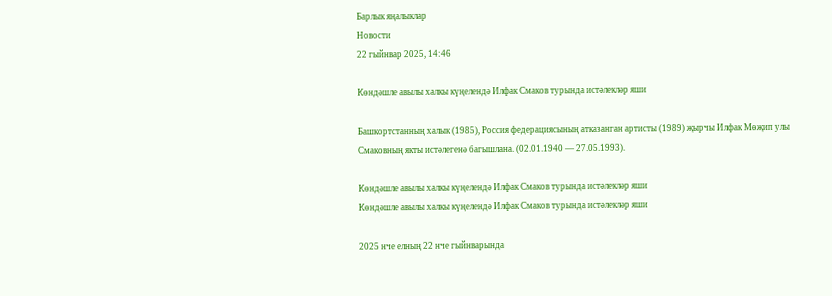Барлык яңалыклар
Новости
22 гыйнвар 2025, 14:46

Көндәшле авылы халкы күңелендә Илфак Смаков турында истәлекләр яши

Башкортстанның халык (1985), Россия федерациясының атказанган артисты (1989) җырчы Илфак Мөҗип улы Смаковның якты истәлегенә багышлана. (02.01.1940 — 27.05.1993).

Көндәшле авылы халкы күңелендә Илфак Смаков турында истәлекләр яши
Көндәшле авылы халкы күңелендә Илфак Смаков турында истәлекләр яши

2025 нче елның 22 нче гыйнварында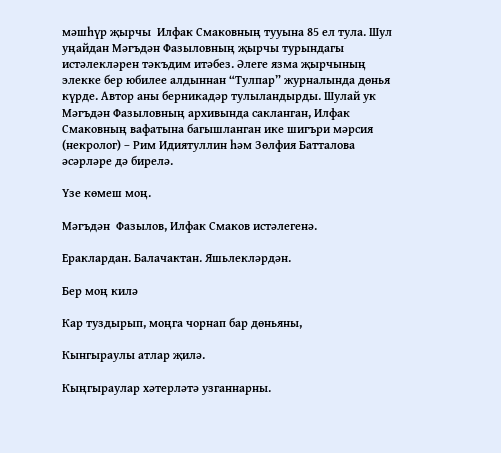мәшһүр җырчы  Илфак Смаковның тууына 85 ел тула. Шул уңайдан Мәгъдән Фазыловның җырчы турындагы истәлекләрен тәкъдим итәбез. Әлеге язма җырчының элекке бер юбилее алдыннан “Тулпар” журналында дөнья күрде. Автор аны берникадәр тулыландырды. Шулай ук Мәгъдән Фазыловның архивында сакланган, Илфак Смаковның вафатына багышланган ике шигъри мәрсия (некролог) – Рим Идиятуллин һәм Зөлфия Батталова әсәрләре дә бирелә.

Үзе көмеш моң.

Мәгъдән  Фазылов, Илфак Смаков истәлегенә.

Ераклардан. Балачактан. Яшьлекләрдән.

Бер моң килә

Кар туздырып, моңга чорнап бар дөньяны,

Кынгыраулы атлар җилә.

Кыңгыраулар хәтерләтә узганнарны.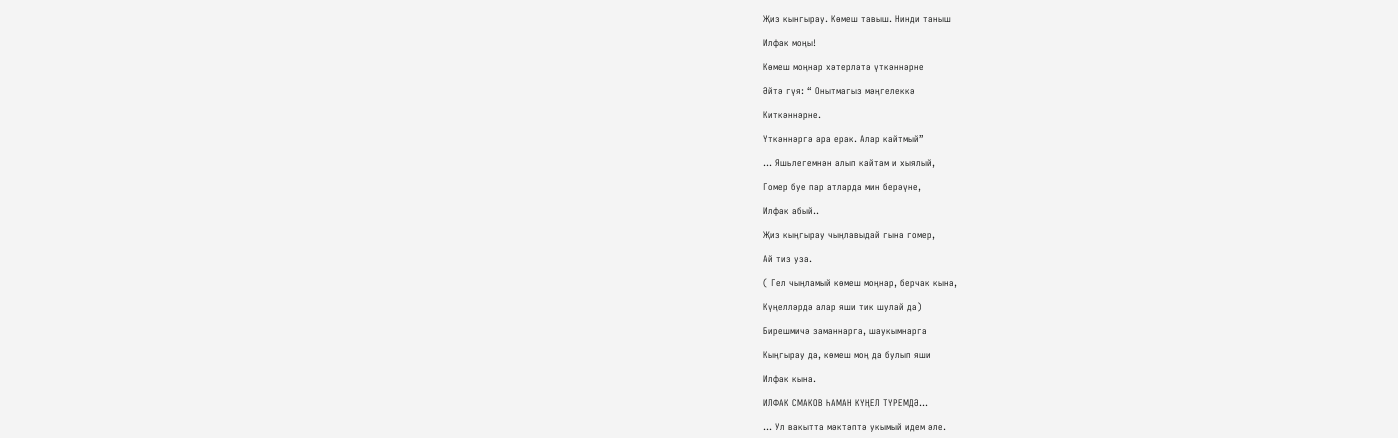Җиз кынгырау. Көмеш тавыш. Нинди таныш

Илфак моңы!

Көмеш моңнар хәтерләтә үткәннәрне

Әйтә гүя: “ Онытмагыз мәңгелеккә

Киткәннәрне.

Үткәннәргә ара ерак. Алар кайтмый”

… Яшьлегемнән алып кайтам и хыялый,

Гомер буе пар атларда мин берәүне,

Илфак абый..

Җиз кыңгырау чыңлавыдай гына гомер,

Ай тиз уза.

( Гел чыңламый көмеш моңнар, берчак кына,

Күңелләрдә алар яши тик шулай да)

Бирешмичә заманнарга, шаукымнарга

Кыңгырау да, көмеш моң да булып яши

Илфак кына.

ИЛФАК СМАКОВ ҺАМАН КҮҢЕЛ ТҮРЕМДӘ…

… Ул вакытта мәктәптә укымый идем әле.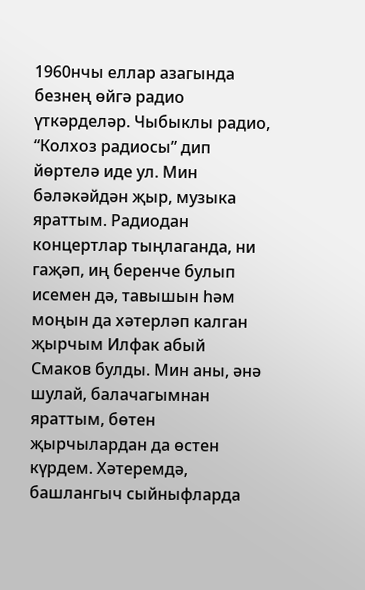1960нчы еллар азагында безнең өйгә радио үткәрделәр. Чыбыклы радио, “Колхоз радиосы” дип йөртелә иде ул. Мин бәләкәйдән җыр, музыка яраттым. Радиодан концертлар тыңлаганда, ни гаҗәп, иң беренче булып исемен дә, тавышын һәм моңын да хәтерләп калган җырчым Илфак абый Смаков булды. Мин аны, әнә шулай, балачагымнан яраттым, бөтен җырчылардан да өстен күрдем. Хәтеремдә, башлангыч сыйныфларда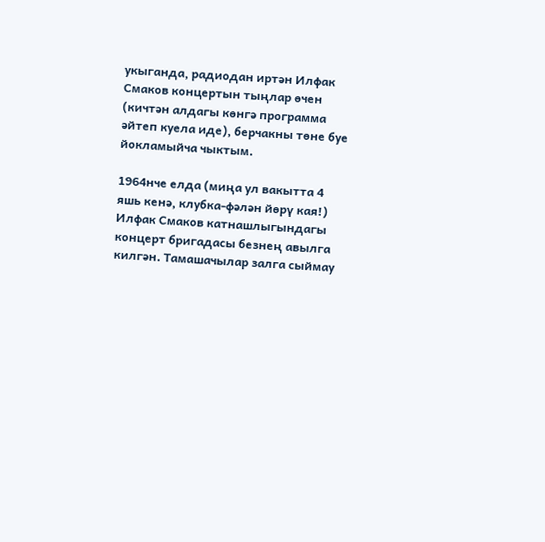укыганда, радиодан иртән Илфак Смаков концертын тыңлар өчен (кичтән алдагы көнгә программа әйтеп куела иде), берчакны төне буе йокламыйча чыктым.

1964нче елда (миңа ул вакытта 4 яшь кенә, клубка-фәлән йөрү кая!) Илфак Смаков катнашлыгындагы концерт бригадасы безнең авылга килгән. Тамашачылар залга сыймау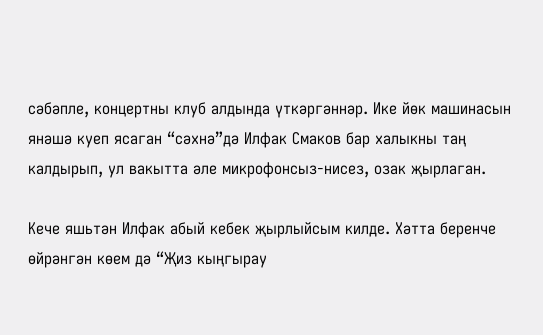сәбәпле, концертны клуб алдында үткәргәннәр. Ике йөк машинасын янәшә куеп ясаган “сәхнә”дә Илфак Смаков бар халыкны таң калдырып, ул вакытта әле микрофонсыз-нисез, озак җырлаган.

Кече яшьтән Илфак абый кебек җырлыйсым килде. Хәтта беренче өйрәнгән көем дә “Җиз кыңгырау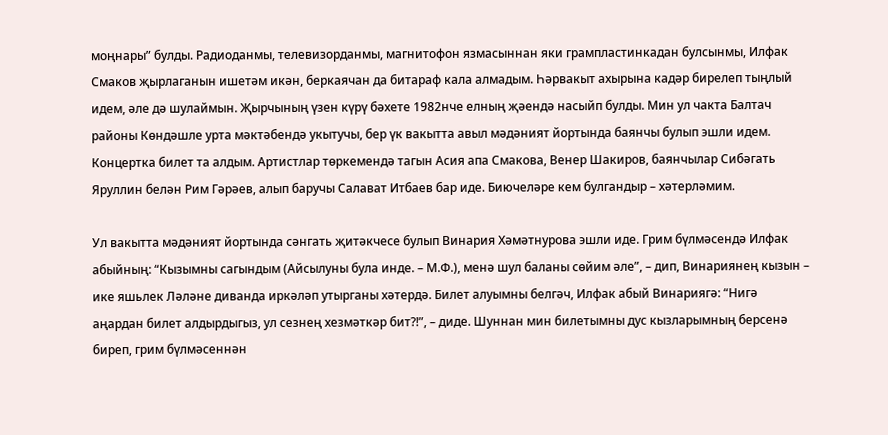моңнары” булды. Радиоданмы, телевизорданмы, магнитофон язмасыннан яки грампластинкадан булсынмы, Илфак Смаков җырлаганын ишетәм икән, беркаячан да битараф кала алмадым. Һәрвакыт ахырына кадәр бирелеп тыңлый идем, әле дә шулаймын. Җырчының үзен күрү бәхете 1982нче елның җәендә насыйп булды. Мин ул чакта Балтач районы Көндәшле урта мәктәбендә укытучы, бер үк вакытта авыл мәдәният йортында баянчы булып эшли идем. Концертка билет та алдым. Артистлар төркемендә тагын Асия апа Смакова, Венер Шакиров, баянчылар Сибәгать Яруллин белән Рим Гәрәев, алып баручы Салават Итбаев бар иде. Биючеләре кем булгандыр – хәтерләмим.

Ул вакытта мәдәният йортында сәнгать җитәкчесе булып Винария Хәмәтнурова эшли иде. Грим бүлмәсендә Илфак абыйның: “Кызымны сагындым (Айсылуны була инде. – М.Ф.), менә шул баланы сөйим әле”, – дип, Винариянең кызын – ике яшьлек Ләләне диванда иркәләп утырганы хәтердә. Билет алуымны белгәч, Илфак абый Винариягә: “Нигә аңардан билет алдырдыгыз, ул сезнең хезмәткәр бит?!”, – диде. Шуннан мин билетымны дус кызларымның берсенә биреп, грим бүлмәсеннән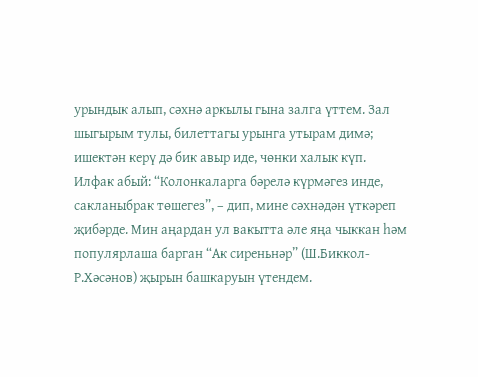урындык алып, сәхнә аркылы гына залга үттем. Зал шыгырым тулы, билеттагы урынга утырам димә; ишектән керү дә бик авыр иде, чөнки халык күп. Илфак абый: “Колонкаларга бәрелә күрмәгез инде, сакланыбрак төшегез”, – дип, мине сәхнәдән үткәреп җибәрде. Мин аңардан ул вакытта әле яңа чыккан һәм популярлаша барган “Ак сиреньнәр” (Ш.Биккол-Р.Хәсәнов) җырын башкаруын үтендем.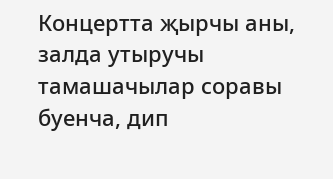Концертта җырчы аны, залда утыручы тамашачылар соравы буенча, дип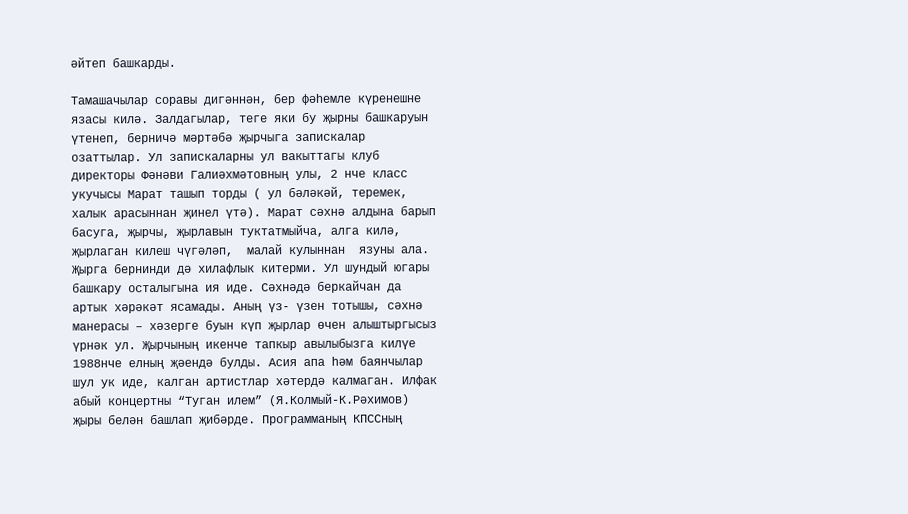әйтеп башкарды.

Тамашачылар соравы дигәннән, бер фәһемле күренешне язасы килә. Залдагылар, теге яки бу җырны башкаруын үтенеп, берничә мәртәбә җырчыга запискалар озаттылар. Ул запискаларны ул вакыттагы клуб директоры Фәнәви Галиәхмәтовның улы, 2 нче класс укучысы Марат ташып торды ( ул бәләкәй, теремек, халык арасыннан җинел үтә). Марат сәхнә алдына барып басуга, җырчы, җырлавын туктатмыйча, алга килә, җырлаган килеш чүгәләп,  малай кулыннан  язуны ала. Җырга бернинди дә хилафлык китерми. Ул шундый югары башкару осталыгына ия иде. Сәхнәдә беркайчан да артык хәрәкәт ясамады. Аның үз- үзен тотышы, сәхнә манерасы – хәзерге буын күп җырлар өчен алыштыргысыз үрнәк ул. Җырчының икенче тапкыр авылыбызга килүе 1988нче елның җәендә булды. Асия апа һәм баянчылар шул ук иде, калган артистлар хәтердә калмаган. Илфак абый концертны “Туган илем” (Я.Колмый-К.Рәхимов) җыры белән башлап җибәрде. Программаның КПССның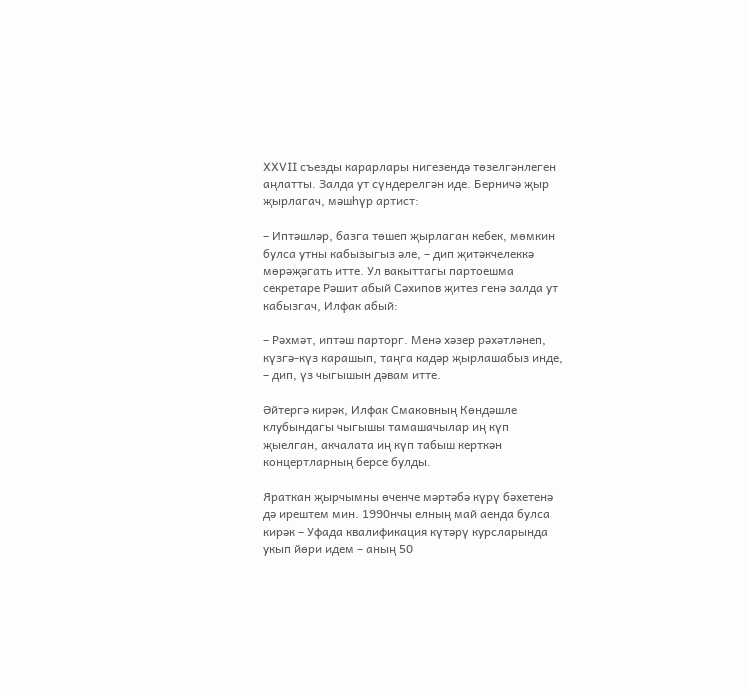XXVII съезды карарлары нигезендә төзелгәнлеген аңлатты. Залда ут сүндерелгән иде. Берничә җыр җырлагач, мәшһүр артист:

– Иптәшләр, базга төшеп җырлаган кебек, мөмкин булса утны кабызыгыз әле, – дип җитәкчелеккә мөрәҗәгать итте. Ул вакыттагы партоешма секретаре Рәшит абый Сәхипов җитез генә залда ут кабызгач, Илфак абый:

– Рәхмәт, иптәш парторг. Менә хәзер рәхәтләнеп, күзгә-күз карашып, таңга кадәр җырлашабыз инде, – дип, үз чыгышын дәвам итте.

Әйтергә кирәк, Илфак Смаковның Көндәшле клубындагы чыгышы тамашачылар иң күп җыелган, акчалата иң күп табыш керткән концертларның берсе булды.

Яраткан җырчымны өченче мәртәбә күрү бәхетенә дә ирештем мин. 1990нчы елның май аенда булса кирәк – Уфада квалификация күтәрү курсларында укып йөри идем – аның 50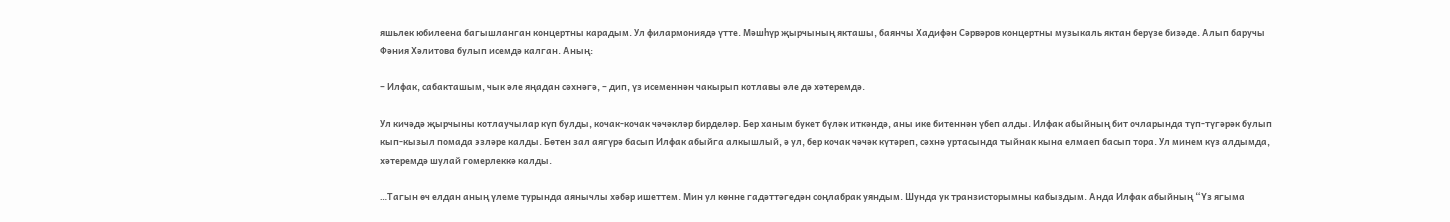яшьлек юбилеена багышланган концертны карадым. Ул филармониядә үтте. Мәшһүр җырчының якташы, баянчы Хадифән Сәрвәров концертны музыкаль яктан берүзе бизәде. Алып баручы Фәния Хәлитова булып исемдә калган. Аның:

– Илфак, сабакташым, чык әле яңадан сәхнәгә, – дип, үз исеменнән чакырып котлавы әле дә хәтеремдә.

Ул кичәдә җырчыны котлаучылар күп булды, кочак-кочак чәчәкләр бирделәр. Бер ханым букет бүләк иткәндә, аны ике битеннән үбеп алды. Илфак абыйның бит очларында түп-түгәрәк булып кып-кызыл помада эзләре калды. Бөтен зал аягүрә басып Илфак абыйга алкышлый, ә ул, бер кочак чәчәк күтәреп, сәхнә уртасында тыйнак кына елмаеп басып тора. Ул минем күз алдымда, хәтеремдә шулай гомерлеккә калды.

…Тагын өч елдан аның үлеме турында аянычлы хәбәр ишеттем. Мин ул көнне гадәттәгедән соңлабрак уяндым. Шунда ук транзисторымны кабыздым. Анда Илфак абыйның “Үз ягыма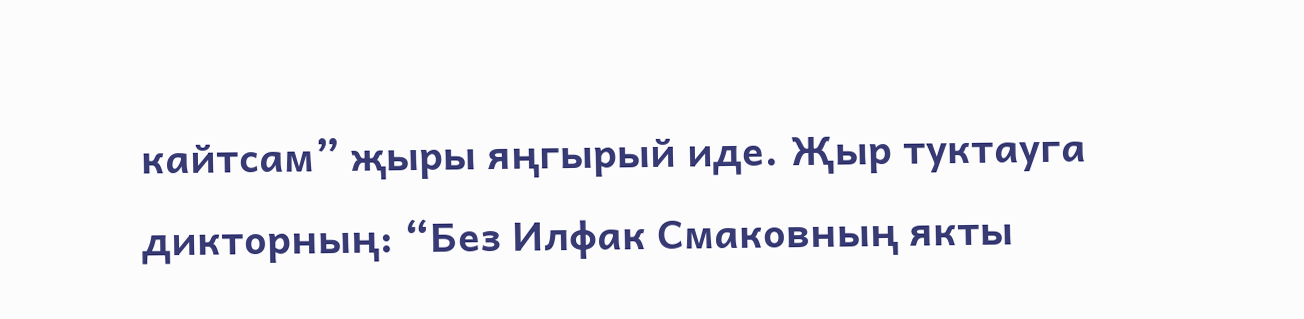кайтсам” җыры яңгырый иде. Җыр туктауга дикторның: “Без Илфак Смаковның якты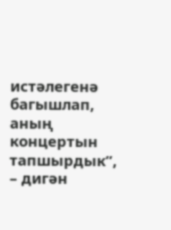истәлегенә багышлап, аның концертын тапшырдык”, – дигән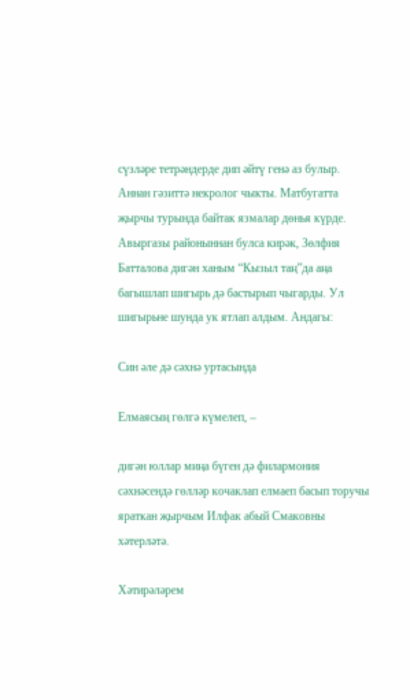сүзләре тетрәндерде дип әйтү генә аз булыр. Аннан гәзиттә некролог чыкты. Матбугатта җырчы турында байтак язмалар дөнья күрде. Авыргазы районыннан булса кирәк, Зөлфия Батталова дигән ханым “Кызыл таң”да аңа багышлап шигырь дә бастырып чыгарды. Ул шигырьне шунда ук ятлап алдым. Андагы:

Син әле дә сәхнә уртасында

Елмаясың гөлгә күмелеп, –

дигән юллар миңа бүген дә филармония сәхнәсендә гөлләр кочаклап елмаеп басып торучы яраткан җырчым Илфак абый Смаковны хәтерләтә.

Хәтирәләрем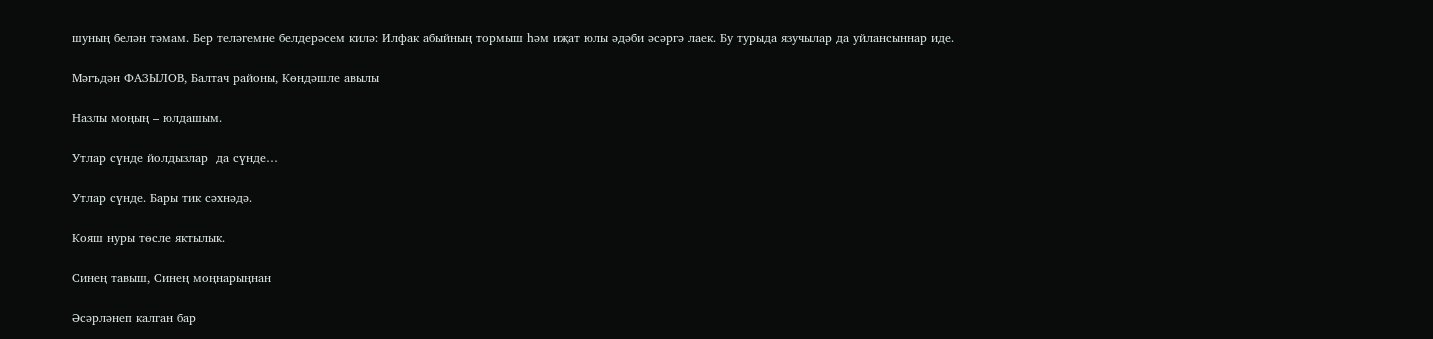шуның белән тәмам. Бер теләгемне белдерәсем килә: Илфак абыйның тормыш һәм иҗат юлы әдәби әсәргә лаек. Бу турыда язучылар да уйлансыннар иде.

Мәгъдән ФАЗЫЛОВ, Балтач районы, Көндәшле авылы

Назлы моңың – юлдашым.

Утлар сүнде йолдызлар  да сүнде…

Утлар сүнде. Бары тик сәхнәдә.

Кояш нуры төсле яктылык.

Синең тавыш, Синең моңнарыңнан

Әсәрләнеп калган бар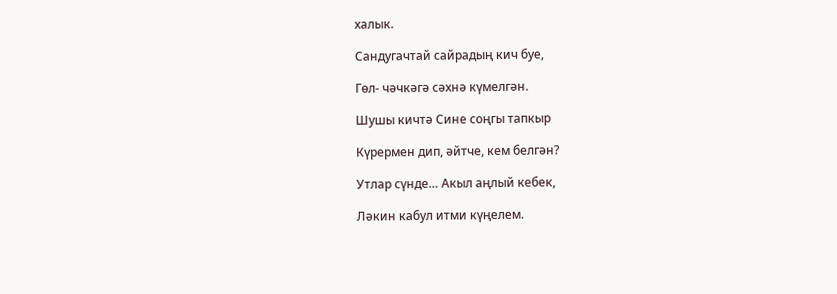халык.

Сандугачтай сайрадың кич буе,

Гөл- чәчкәгә сәхнә күмелгән.

Шушы кичтә Сине соңгы тапкыр

Күрермен дип, әйтче, кем белгән?

Утлар сүнде… Акыл аңлый кебек,

Ләкин кабул итми күңелем.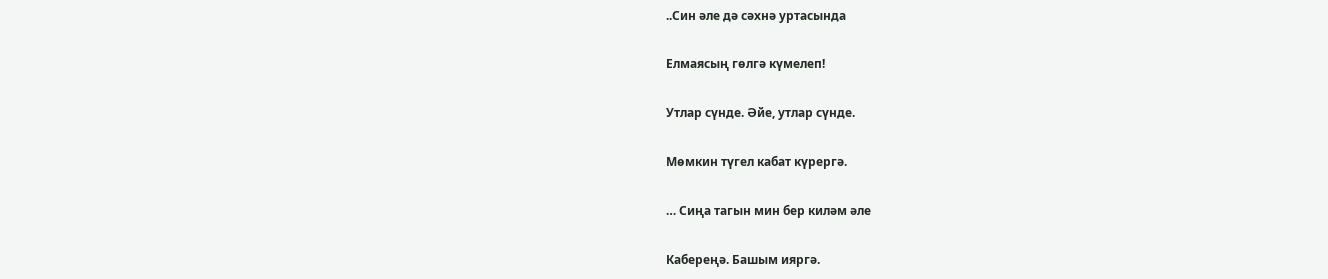..Син әле дә сәхнә уртасында

Елмаясың гөлгә күмелеп!

Утлар сүнде. Әйе, утлар сүнде.

Мөмкин түгел кабат күрергә.

… Сиңа тагын мин бер киләм әле

Кабереңә. Башым ияргә.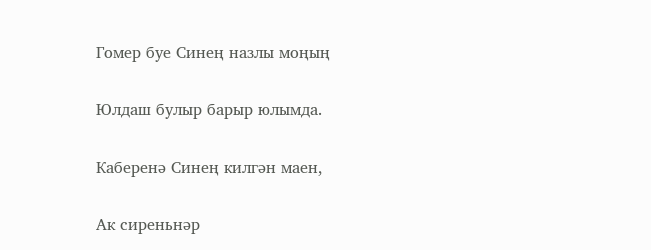Гомер буе Синең назлы моңың

Юлдаш булыр барыр юлымда.

Каберенә Синең килгән маен,

Ак сиреньнәр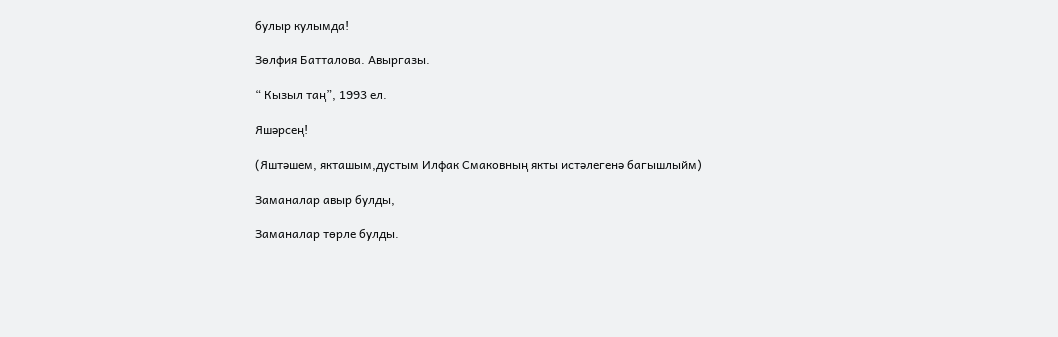булыр кулымда!

Зөлфия Батталова. Авыргазы.

“ Кызыл таң”, 1993 ел.

Яшәрсең!

(Яштәшем, якташым,дустым Илфак Смаковның якты истәлегенә багышлыйм)

Заманалар авыр булды,

Заманалар төрле булды.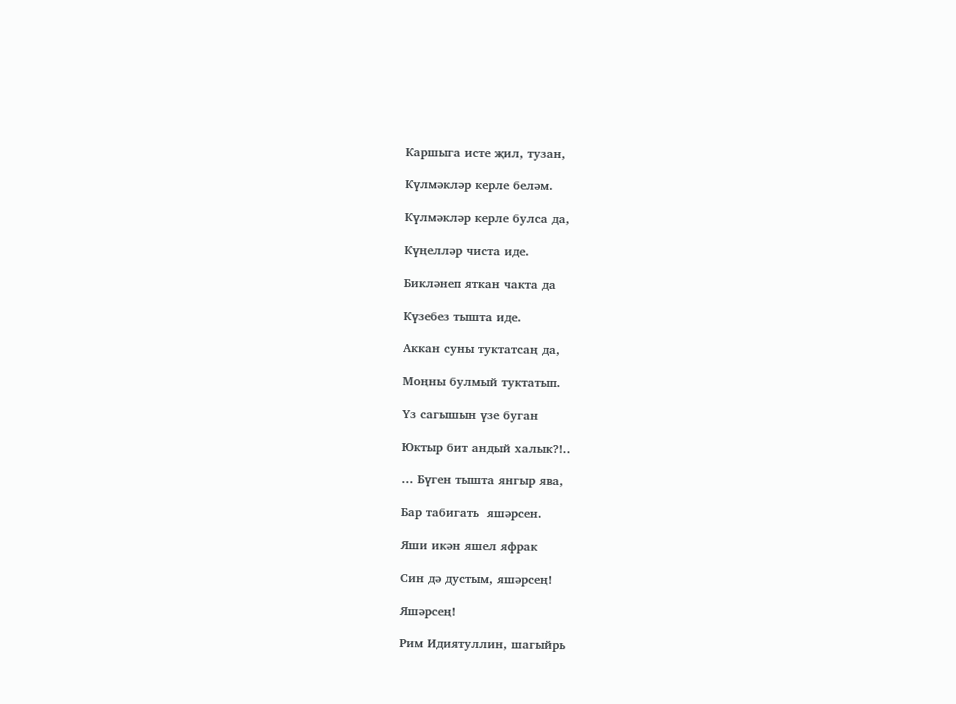Каршыга исте җил, тузан,

Күлмәкләр керле беләм.

Күлмәкләр керле булса да,

Күңелләр чиста иде.

Бикләнеп яткан чакта да

Күзебез тышта иде.

Аккан суны туктатсаң да,

Моңны булмый туктатып.

Үз сагышын үзе буган

Юктыр бит андый халык?!..

… Бүген тышта янгыр ява,

Бар табигать  яшәрсен.

Яши икән яшел яфрак

Син дә дустым, яшәрсең!

Яшәрсең!

Рим Идиятуллин, шагыйрь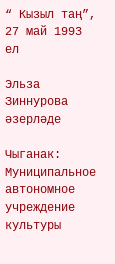“ Кызыл таң”, 27 май 1993 ел

Эльза Зиннурова әзерләде

Чыганак: Муниципальное автономное учреждение культуры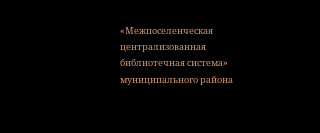«Межпоселенческая централизованная библиотечная система» муниципального района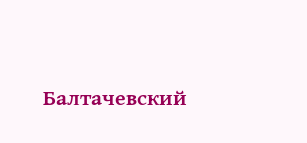Балтачевский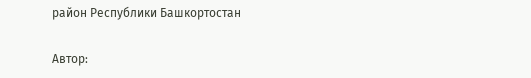район Республики Башкортостан

Автор: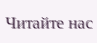Читайте нас